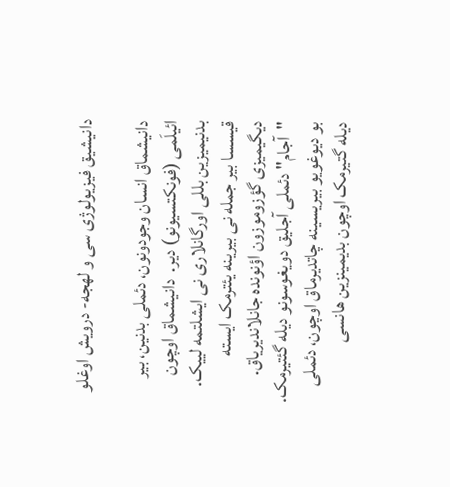دانیشیق فیزیولوژی سی و لهجه- درویش اوغلو

دانیشماق انسان وجودونون، دئملی بدنین، بیر ائیلَمی (فونکتسیونو) دیر.  دانیشماق اوچون بدنیمیزین بللی اورگانلاری نی ایشلتمه لییک. قیسسا بیر جمله نی بیرینه یئترمک ایسته دیگیمیزی گؤزوموزون اؤنونده جانلاندیریاق. "آجام" دئملی آجلیق دویغوسونو دیله گئتیرمک. بو دیوغویو بیریسینه چاتدیرماق اوچون، دئملی دیله گتیرمک اوچون بدیمینزین هانسی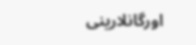اورگانلارینی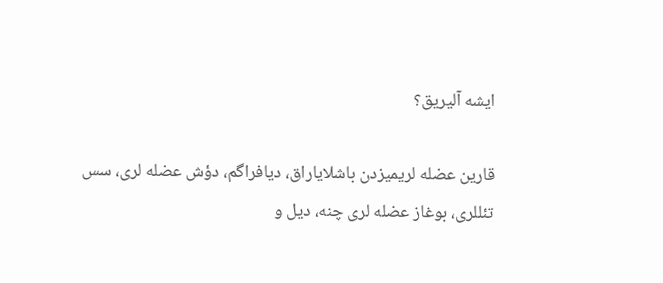ایشه آلیریق؟

قارین عضله لریمیزدن باشلایاراق، دیافراگم، دؤش عضله لری، سس تئللری، بوغاز عضله لری چنه، دیل و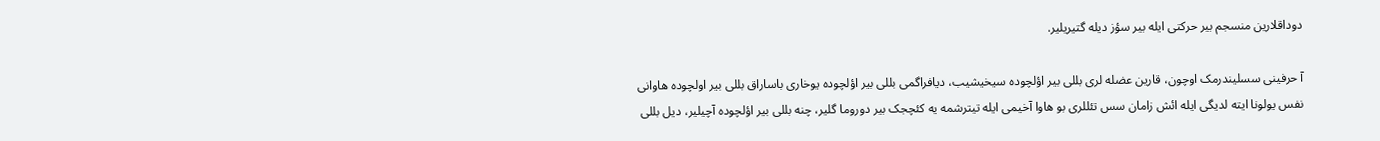دوداقلارین منسجم بیر حرکتی ایله بیر سؤز دیله گتیریلیر.

آ حرفینی سسلیندرمک اوچون، قارین عضله لری بللی بیر اؤلچوده سیخیشیب، دیافراگمی بللی بیر اؤلچوده یوخاری باساراق بللی بیر اولچوده هاوانی نفس یولونا ایته لدیگی ایله ائش زامان سس تئللری بو هاوا آخیمی ایله تیترشمه یه کئچجک بیر دوروما گلیر، چنه بللی بیر اؤلچوده آچیلیر، دیل بللی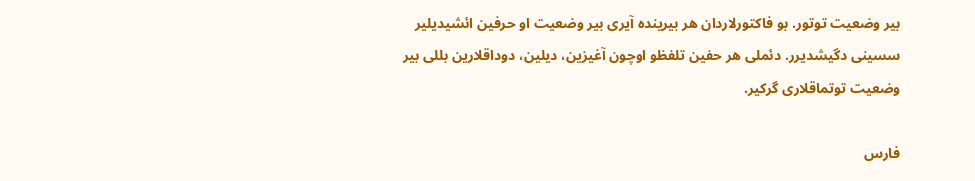بیر وضعیت توتور. بو فاکتورلاردان هر بیرینده آیری بیر وضعیت او حرفین ائشیدیلیر سسینی دگیشدیرر. دئملی هر حفین تلفظو اوچون آغیزین، دیلین، دوداقلارین بللی بیر وضعیت توتماقلاری گرکیر.

فارس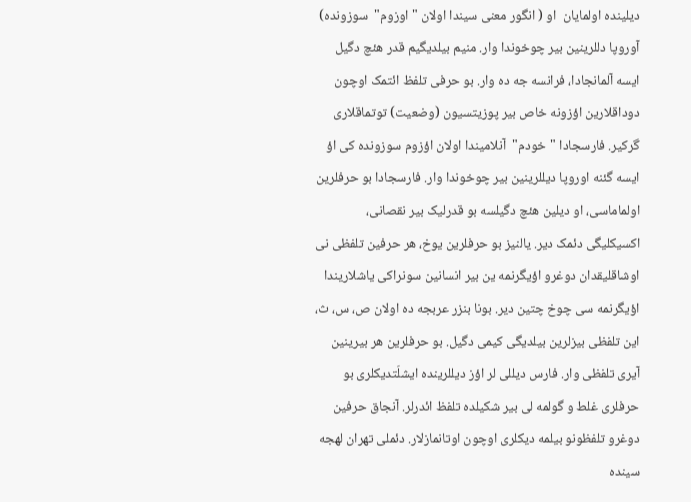دیلینده اولمایان  او ( انگور معنی سیندا اولان "اوزوم"  سوزونده) آوروپا دللرینین بیر چوخوندا وار. منیم بیلدیگیم قدر هئچ دگیل ایسه آلمانجادا، فرانسه جه ده وار. بو حرفی تلفظ ائتمک اوچون دوداقلارین اؤزونه خاص بیر پوزیتسیون (وضعیت) توتماقلاری گرکیر. فارسجادا "خودم"  آنلامیندا اولان اؤزوم سوزونده کی اؤ ایسه گئنه اوروپا دیللرینین بیر چوخوندا وار. فارسجادا بو حرفلرین اولماماسی، او دیلین هئچ دگیلسه بو قدرلیک بیر نقصانی، اکسیکلیگی دئمک دیر. یالنیز بو حرفلرین یوخ، هر حرفین تلفظی نی اوشاقلیقدان دوغرو اؤیگرنمه ین بیر انسانین سونراکی یاشلاریندا اؤیگرنمه سی چوخ چتین دیر. بونا بنزر عربجه ده اولان ص، س، ث، این تلفظی بیزلرین بیلدیگی کیمی دگیل. بو حرفلرین هر بیرینین آیری تلفظی وار. فارس دیللی لر اؤز دیللرینده ایشلَتدیکلری بو حرفلری غلط و گولمه لی بیر شکیلده تلفظ ائدرلر. آنجاق حرفین دوغرو تلفظونو بیلمه دیکلری اوچون اوتانمازلار. دئملی تهران لهجه سینده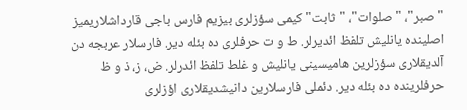"صبر"، "صلوات"، "ثابت" کیمی سؤزلری بیزیم فارس باجی قارداشلاریمیز اصلینده یانلیش تلفظ ائدیرلر. ط و ت حرفلری ده بئله دیر. فارسلار عربجه دن آلدیقلاری سؤزلرین هامیسینی یانلیش و غلط تلفظ ائدرلر. ض، ز، ذ و ظ  حرفلرینده ده بئله دیر. دئملی فارسلارین دانیشدیقلاری اؤزلری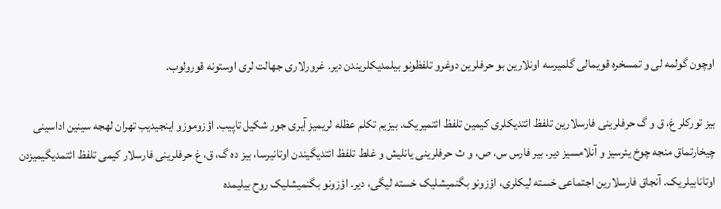اوچون گولمه لی و تمسخره قویمالی گلمیرسه اونلارین بو حرفلرین دوغرو تلفظونو بیلمدیکلریندن دیر. غرورلاری جهالت لری اوستونه قورولوب.

بیز تورکلر غ، ق و گ حرفلرینی فارسلارین تلفظ ائتدیکلری کیمین تلفظ ائتمیریک. بیزیم تکلم عظله لریمیز آیری جور شکیل تاپیب. اؤزوموزو اینجیدیب تهران لهجه سینین اداسینی چیخارتماق منجه چوخ یئرسیز و آنلامسیز دیر. بیر فارس س، ص، و ث حرفلرینی یانلیش و غلط تلفظ ائتدیگیندن اوتانیرسا، بیز ده گ، ق، غ حرفلرینی فارسلار کیمی تلفظ ائتمدیگیمیزدن اوتانابیلریک. آنجاق فارسلارین اجتماعی خسته لیکلری، اؤزونو بگنمیشلیک خسته لیگی، دیر. اؤزونو بگنمیشلیک روح بیلیمده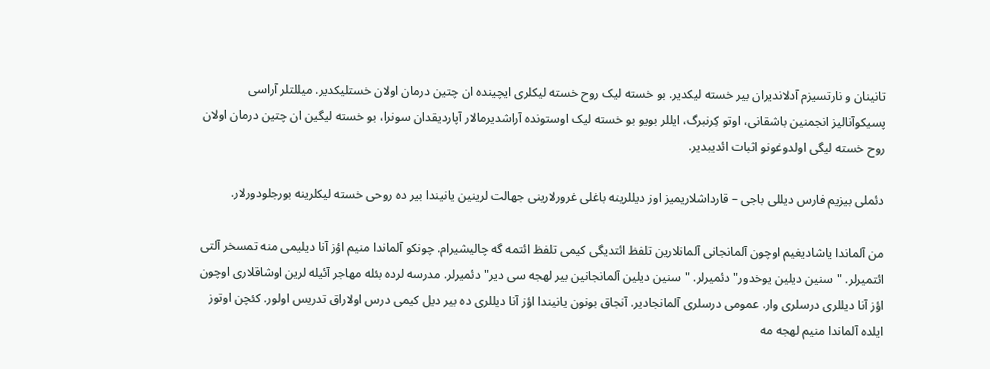تانینان و نارتسیزم آدلاندیران بیر خسته لیکدیر. بو خسته لیک روح خسته لیکلری ایچینده ان چتین درمان اولان خستلیکدیر. میللتلر آراسی پسیکوآنالیز انجمنین باشقانی، اوتو کِرنبرگ، ایللر بویو بو خسته لیک اوستونده آراشدیرمالار آپاردیقدان سونرا، بو خسته لیگین ان چتین درمان اولان روح خسته لیگی اولدوغونو اثبات ائدیبدیر.

دئملی بیزیم فارس دیللی باجی – قارداشلاریمیز اوز دیللرینه باغلی غرورلارینی جهالت لرینین یانیندا بیر ده روحی خسته لیکلرینه بورجلودورلار.

من آلماندا یاشادیغیم اوچون آلمانجانی آلمانلارین تلفظ ائتدیگی کیمی تلفظ ائتمه گه چالیشیرام. چونکو آلماندا منیم اؤز آنا دیلیمی منه تمسخر آلتی ائتمیرلر. "سنین دیلین یوخدور" دئمیرلر. "سنین دیلین آلمانجانین بیر لهجه سی دیر" دئمیرلر. مدرسه لرده بئله مهاجر آئیله لرین اوشاقلاری اوچون اؤز آنا دیللری درسلری وار. عمومی درسلری آلمانجادیر. آنجاق بونون یانیندا اؤز آنا دیللری ده بیر دیل کیمی درس اولاراق تدریس اولور. کئچن اوتوز ایلده آلماندا منیم لهجه مه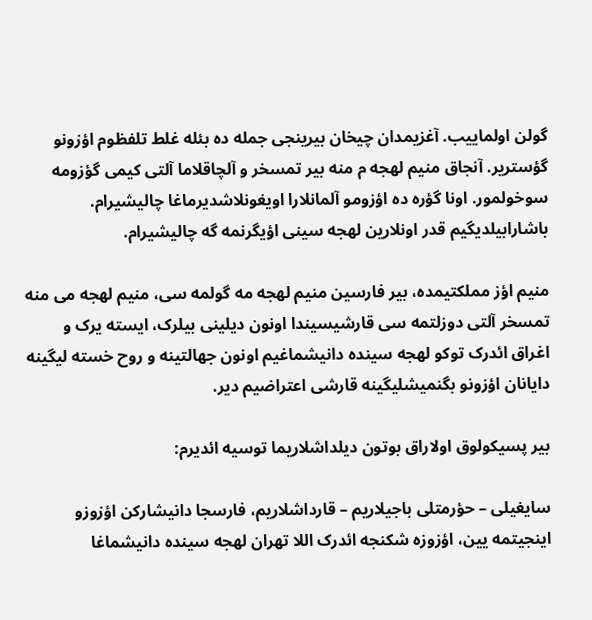گولن اولماییب. آغزیمدان چیخان بیرینجی جمله ده بئله غلط تلفظوم اؤزونو گؤستریر. آنجاق منیم لهجه م منه بیر تمسخر و آلچاقلاما آلتی کیمی گؤزومه سوخولمور. اونا گؤره ده اؤزومو آلمانلارا اویغونلاشدیرماغا چالیشیرام. باشارابیلدیگیم قدر اونلارین لهجه سینی اؤیگرنمه گه چالیشیرام.

منیم اؤز مملکتیمده، بیر فارسین منیم لهجه مه گولمه سی، منیم لهجه می منه تمسخر آلتی دوزلتمه سی قارشیسیندا اونون دیلینی بیلرک، ایسته یرک و اغراق ائدرک توکو لهجه سینده دانیشماغیم اونون جهالتینه و روح خسته لیگینه دایانان اؤزونو بگنمیشلیگینه قارشی اعتراضیم دیر.

بیر پسیکولوق اولاراق بوتون دیلداشلاریما توسیه ائدیرم:

سایغیلی – حؤرمتلی باجیلاریم – قارداشلاریم، فارسجا دانیشارکن اؤزوزو اینجیتمه یین، اؤزوزه شکنجه ائدرک اللا تهران لهجه سینده دانیشماغا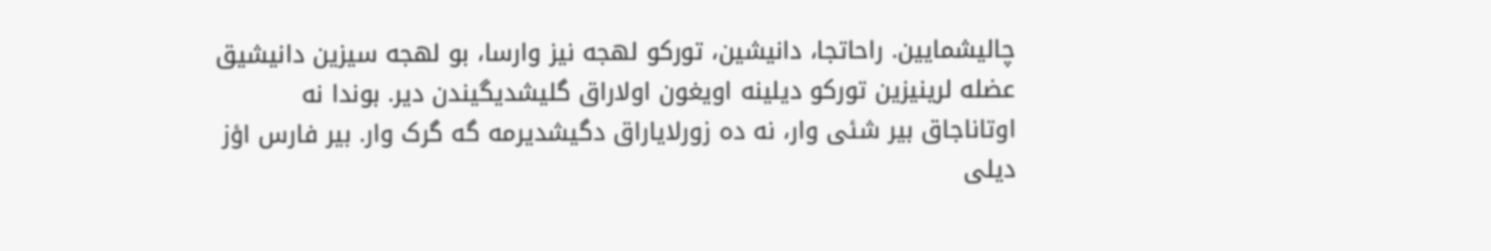چالیشمایین. راحاتجا، دانیشین، تورکو لهجه نیز وارسا، بو لهجه سیزین دانیشیق عضله لرینیزین تورکو دیلینه اویغون اولاراق گلیشدیگیندن دیر. بوندا نه اوتاناجاق بیر شئی وار، نه ده زورلایاراق دگیشدیرمه گه گرک وار. بیر فارس اؤز دیلی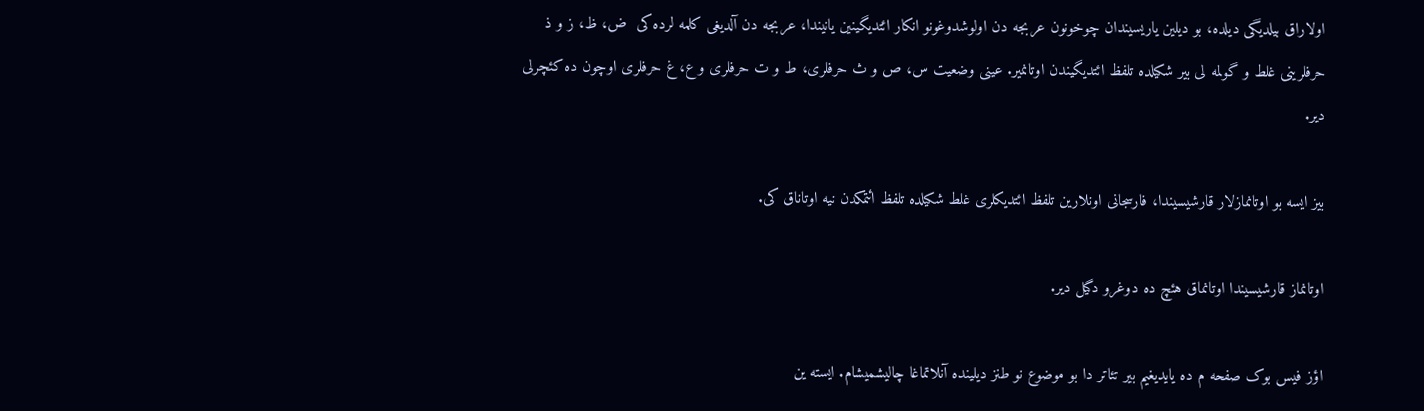اولاراق بیلدیگی دیلده، بو دیلین یاریسیندان چوخونون عربجه دن اولوشدوغونو انکار ائتدیگینین یانیندا، عربجه دن آلدیغی کلمه لرده کی  ض، ظ، ز و ذ حرفلرینی غلط و گولمه لی بیر شکیلده تلفظ ائتدیگیندن اوتانمیر. عینی وضعیت س، ص و ث حرفلری، ط و ت حرفلری و ع، غ حرفلری اوچون ده کئچرلی دیر.

بیز ایسه بو اوتانمازلار قارشیسیندا، فارسجانی اونلارین تلفظ ائتدیکلری غلط شکیلده تلفظ ائتمکدن نیه اوتاناق کی.

اوتانماز قارشیسیندا اوتانماق هئچ ده دوغرو دگیل دیر.

اؤز فیس بوک صفحه م ده یایدیغیم بیر تئاتر دا بو موضوع نو طنز دیلینده آنلاتماغا چالیشمیشام. ایسته ین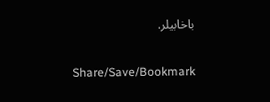باخابیلر.

Share/Save/Bookmark